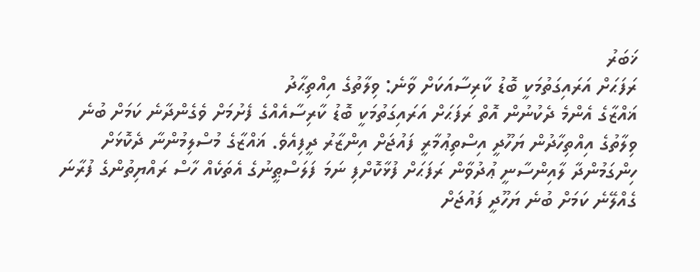ޚަބަރު
ރަފަޙަށް އަރައިގަތުމަކީ ބޮޑު ކާރިސާއަކަށް ވާނެ: ވިލާތުގެ އިއްތިޙާދު
ޣައްޒާގެ އެންމެ ދެކުނުން އޮތް ރަފަޙަށް އަރައިގަތުމަކީ ބޮޑު ކާރިސާއެއްގެ ފެށުމަށް ވެގެންދާނެ ކަމަށް ބުނެ ވިލާތުގެ އިއްތިހާދުން ޔަހޫދީ އިސްތިޢުމާރީ ފައުޖަށް އިންޒާރު ދީފިއެވެ. ޣައްޒާގެ މުސްލިމުންނާ ދެކޮޅަށް ހިންގަމުންދާ ލާއިންސާނީ ޢުދުވާން ރަފަޙަށް ފުޅާކޮށްފި ނަމަ ފަލަސްޠީނުގެ އެތަކެއް ހާސް ރައްޔިތުންގެ ފުރާނަ ގެއްލޭނެ ކަމަށް ބުނެ ޔަހޫދީ ފައުޖަށް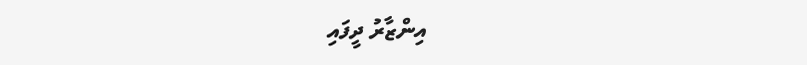އިންޒާރު ދީފައި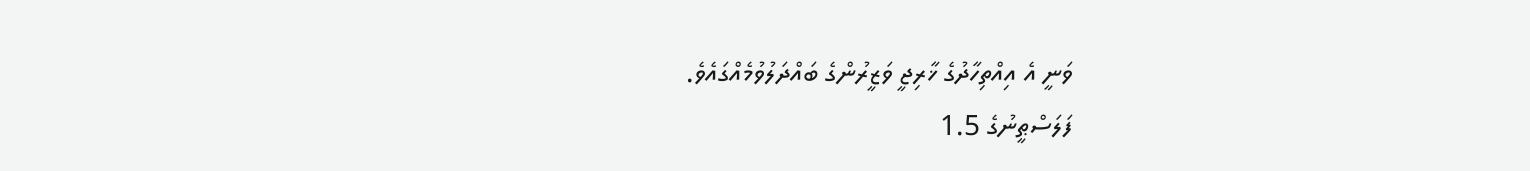ވަނީ އެ އިއްތިހާދުގެ ޚާރިޖީ ވަޒީރުންގެ ބައްދަލުވުމެއްގައެވެ.
ފަލަސްޠީނުގެ 1.5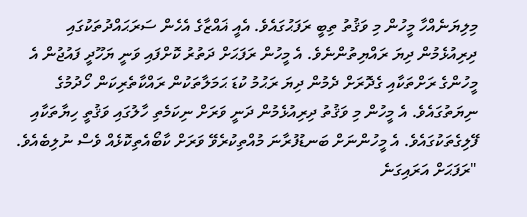މިލިޔަނެއްހާ މީހުން މި ވަޤުތު ތިބީ ރަފަޙުގައެވެ. އެއީ ޣައްޒާގެ އެހެން ސަރަޙައްދުތަކުގައި ދިރިއުޅެމުން ދިޔަ ރައްޔިތުންނެވެ. އެ މީހުން ރަފަޙަށް ދަތުރު ކޮށްފައި ވަނީ ޔަހޫދީ ފައުޖުން އެ މީހުންގެ ރަށްތަކާއި ގެދޮރަށް ދެމުން ދިޔަ ރަޙުމު ކުޑަ ޙަމަލާތަކުން ރައްކާތެރިކަން ހޯދުމުގެ ނިޔަތުގައެވެ. އެ މީހުން މި ވަޤުތު ދިރިއުޅެމުން ދަނީ ވަރަށް ނިކަމެތި ހާލުގައި ވަޤުތީ ހިޔާތަކާއި ފޭލިގެތަކުގައެވެ. އެ މީހުންނަށް ބަނޑުފުރާނަ މުއްތިކުރެވޭ ވަރަށް ކާބޯއެތިކޮޅެއް ވެސް ނުލިބެއެވެ.
"ރަފަޙަށް އަރައިގަނެ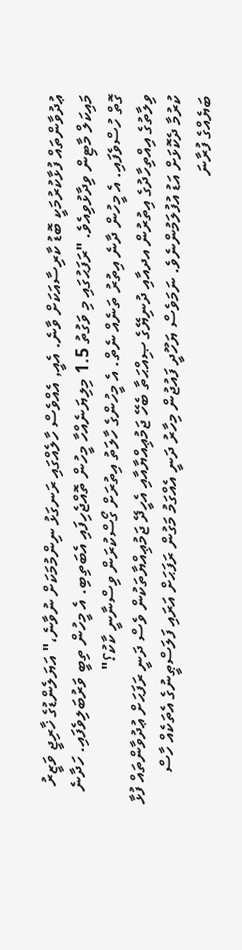ޢުދުވާންތައް ފުޅާކުރުމަކީ ބޮޑު ކާރިސާއަކަށް ވާނެ. އެއީ, އެއްވެސް ހާލެއްގައި ރަނގަޅު ނިންމުމަކަށް ނުވާނެ،" އަޔަލެންޑުގެ ޚާރިޖީ ވަޒީރު މައިކަލް މާޓިން ވިދާޅުވިއެވެ. "ރަފަޙުގައި މި ވަގުތު 1.5 މިލިޔަނެއްހާ މީހުން ތޮއްޖެހިފައި އެބަތިބި. އެ މީހުން ތިބީ ވަރުބަލިވެފައި. ހަދާނެ ގޮތް ހުސްވެފައި. އެ މީހުން ދާނެ އިތުރު ތަނެއް ނެތް. އެ މީހުންގެ ހާލަތު އިތުރަށް ގޯސްކުރަން ވިސްނާނީ ކާކު؟"
ވިލާތުގެ އިއްތިހާދުގެ އިތުރުން އދއާއި ދުނިޔޭގެ ޞިއްޙަތާ ބެހޭ ޖަމުޢިއްޔާއާއި އެހީދޭ ޖަމުޢިއްޔާތަކުން ވެސް ދަނީ ރަފަޙަށް ޢުދުވާންތައް ފުޅާ ކުރުމާ ދެކޮޅަށް އަޑު އުފުލަމުންނެވެ. ނަމަވެސް ޔަހޫދީ ފައުޖުން މިހާރު ދަނީ އެއްގަމު މަގުން ރަފަޙަށް އަރައި ފަލަސްޠީނުގެ އެތަކެއް ހާސް ބަޔެއްގެ ފުރާނަ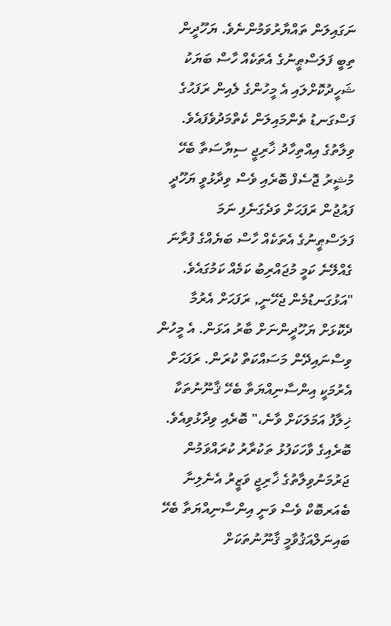ނަގައިލަން ތައްޔާރުވަމުންނެވެ. ޔަހޫދީން ތިބީ ފަލަސްޠީނުގެ އެތަކެއް ހާސް ބަޔަކު ޝަހީދުކޮށްލައި އެ މީހުންގެ ލެއިން ރަފަޙުގެ ފަސްގަނޑު ތެންމައިލަން ކެތްމަދުވެފައެވެ.
ވިލާތުގެ އިއްތިހާދު ޚާރިޖީ ސިޔާސަތާ ބެހޭ މުޝީރު ޖޮސެފް ބޮރެއި ވެސް ވިދާޅުވީ ޔަހޫދީ ފައުޖުން ރަފަޙަށް ވަދެގަނެފި ނަމަ ފަލަސްޠީނުގެ އެތަކެއް ހާސް ބަޔެއްގެ ފުރާނަ ގެއްލޭނެ ކަމީ މުޖައްރިބު ކަމެއް ކަމުގައެވެ. "އަޅުގަނޑުމެން ޖެހޭނީ, ރަފަޙަށް އެރުމާ ދެކޮޅަށް ޔަހޫދީންނަށް ބާރު އަޅަން. އެ މީހުން ވިސްނައިދޭން މަސައްކަތް ކުރަން. ރަފަޙަށް އެރުމަކީ އިންސާނިއްޔަތާ ބެހޭ ޤާނޫނުތަކާ ޚިލާފު އަމަލަކަށް ވާނެ،" ބޮރެއި ވިދާޅުވިއެވެ.
ބޮރެއިގެ ވާހަކަފުޅު ތަކުރާރު ކުރައްވަމުން ޖަރުމަނުވިލާތުގެ ޚާރިޖީ ވަޒީރު އެނެލިނާ ބެއަރބޮކް ވެސް ވަނީ އިންސާނިއްޔަތާ ބެހޭ ބައިނަލްއަޤުވާމީ ޤާނޫނުތަކަށް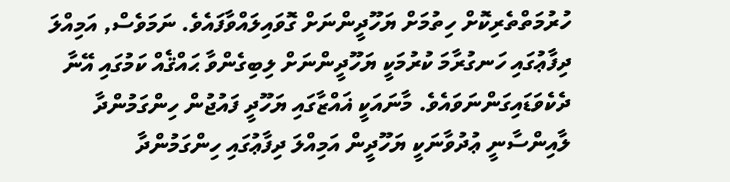ހުރުމަތްތެރިކޮށް ހިތުމަށް ޔަހޫދީންނަށް ގޮވައިލައްވާފައެވެ. ނަމަވެސް, އަމިއްލަ ދިފާޢުގައި ހަނގުރާމަ ކުރުމަކީ ޔަހޫދީންނަށް ލިބިގެންވާ ޙައްޤެއް ކަމުގައި އޭނާ ދެކެވަޑައިގަންނަވައެވެ. މާނައަކީ ޣައްޒާގައި ޔަހޫދީ ފައުޖުން ހިންގަމުންދާ ލާއިންސާނީ ޢުދުވާނަކީ ޔަހޫދީން އަމިއްލަ ދިފާޢުގައި ހިންގަމުންދާ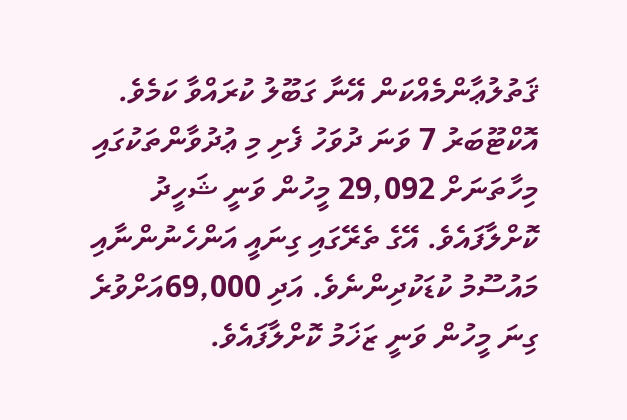ޤަތުލުޢާންމެއްކަން އޭނާ ގަބޫލު ކުރައްވާ ކަމެވެ.
އޮކްޓޫބަރު 7 ވަނަ ދުވަހު ފެށި މި ޢުދުވާންތަކުގައި މިހާތަނަށް 29,092 މީހުން ވަނީ ޝަހީދު ކޮށްލާފައެވެ. އޭގެ ތެރޭގައި ގިނައީ އަންހެނުންނާއި މައުސޫމު ކުޑަކުދިންނެވެ. އަދި 69,000އަށްވުރެ ގިނަ މީހުން ވަނީ ޒަޚަމު ކޮށްލާފައެވެ.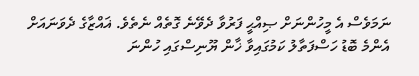ނަމަވެސް އެ މީހުންނަށް ޞިއްޙީ ފަރުވާ ދެވޭނެ ގޮތެއް ނެތެވެ. ޣައްޒާގެ ދެވަނައަށް އެންމެ ބޮޑު ހަސްފަތާލު ކަމުގައިވާ ޚާން ޔޫނިސްގައި ހުންނަ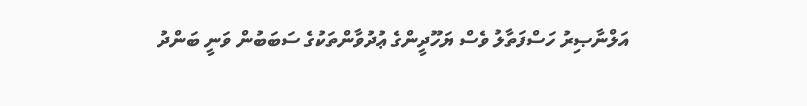އަލްނާޞިރު ހަސްފަތާލު ވެސް ޔަހޫދީންގެ ޢުދުވާންތަކުގެ ސަބަބުން ވަނީ ބަންދު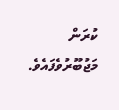ކުރަން މަޖުބޫރުވެފައެވެ.